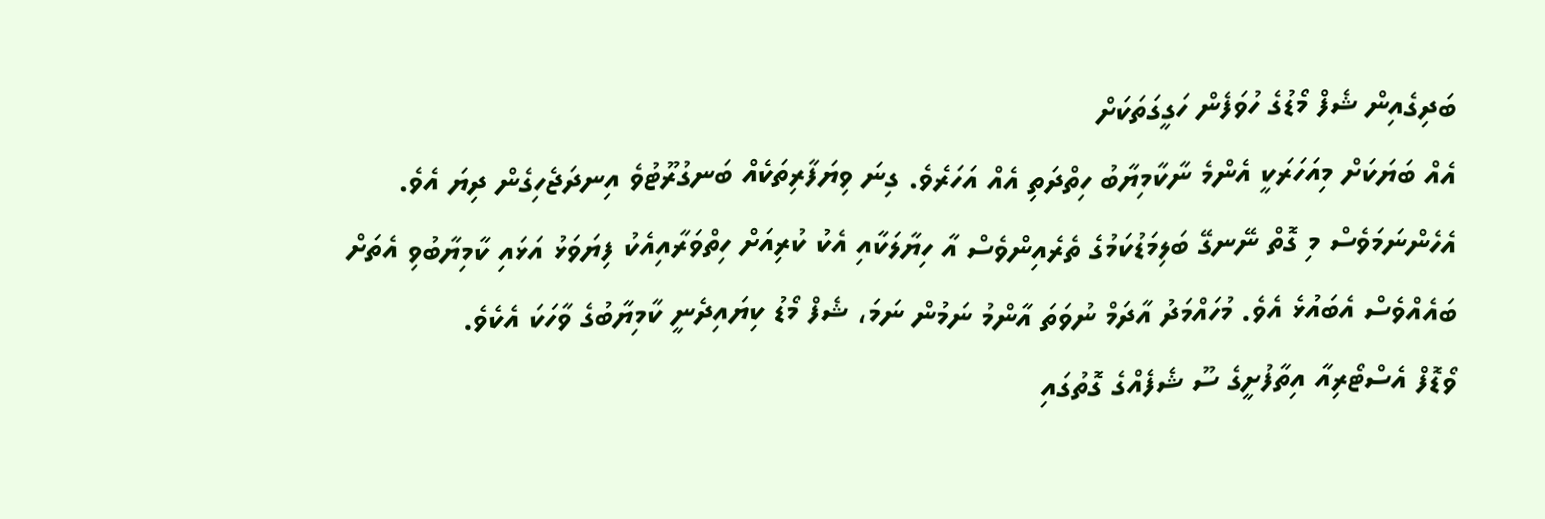ބަދިގެއިން ޝެފް މޯޑުގެ ހުވަފެން ހަގީގަތަކަށް
އެއް ބަޔަކަށް މިއަހަރަކީ އެންމެ ނާކާމިޔާބު ހިތްދަތި އެއް އަހަރެވެ. ގިނަ ވިޔަފާރިތަކެއް ބަނގުރޫޓުވެ އިނދަޖެހިގެން ދިޔަ އެވެ. އެހެންނަމަވެސް މި ގޮތް ނޭނގޭ ބަލިމަޑުކަމުގެ ތެރެއިންވެސް އާ ހިޔާލަކާއި އެކު ކުރިއަށް ހިތްވަރާއިއެކު ފިޔަވަޅު އަޅައި ކާމިޔާބުވި އެތަށް ބައެއްވެސް އެބައުޅެ އެވެ. މުހައްމަދު އާދަމް ނުވަތަ އާންމު ނަމުން ނަމަ، ޝެފް މޯޑު ކިޔައިދެނީ ކާމިޔާބުގެ ވާހަކަ އެކެވެ.
ވޯޑޮފް އެސްޓޯރިއާ އިތާފުށީގެ ސޫ ޝެފެއްގެ ގޮތުގައި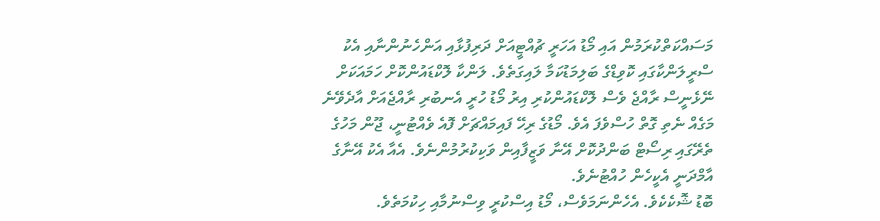މަސައްކަތްކުރަމުން އައި މޯޑު އަހަރީ ޗުއްޓީއަށް ދަރިފުޅާއި އަންހެނުންނާއި އެކު ސްރީލަންކާގައި ކޮވިޑްގެ ބަލިމަޑުކަމާ ލައިގަތެވެ. ލަންކާ ލޮކްޑައުންކޮށް ހަމައަކަށް ނޭޅެނީސް ރާއްޖެ ވެސް ލޮކްޑައުންކުރި އިރު މޯޑު ހުރީ އެނބުރި ރާއްޖެއަށް އާދެވޭނެ މަގެއް ނެތި ގޮތް ހުސްވެފަ އެވެ. މޯޑުގެ ރިހޭ ފައިމައްޗަށް ފޮއެ ވެއްޓުނީ، ޖޫން މަހުގެ ތެރޭގައި ރިސޯޓް ބަންދުކޮށް އޭނާ ވަޒީފާއިން ވަކިކުރުމުންނެވެ. އެއާ އެކު އޭނާގެ އާމްދަނީ އެކީހެން ހުއްޓުނެވެ.
ބޮޑު ޝޮކެކެވެ. އެހެންނަމަވެސް، މޯޑު އިސްކުރީ ވިސްނުމާއި ހިކުމަތެވެ.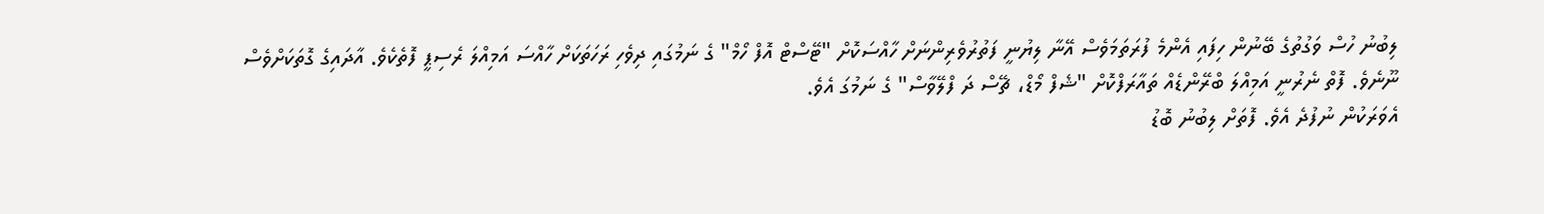ލިބުނު ހުސް ވަގުތުގެ ބޭނުން ހިފައި އެންމެ ފުރަތަމަވެސް އޭނާ ލިޔުނީ ފަތުރުވެރިންނަށް ހާއްސަކޮށް "ޓޭސްޓް އޮފް ހޯމް" ގެ ނަމުގައި ދިވެހި ރަހަތަކަށް ހާއްސަ އަމިއްލަ ރެސިޕީ ފޮތެކެވެ. އާދައިގެ ގޮތަކަށްވެސް ނޫނެވެ. ފޮތް ނެރުނީ އަމިއްލަ ބްރޭންޑެއް ތައާރަފްކޮށް "ޝެފް މޯޑް، ޗޭސް ދަ ފްލޭވާސް" ގެ ނަމުގަ އެވެ.
އެވަރަކުން ނުފުދެ އެވެ. ފޮތަށް ލިބުނު ބޮޑު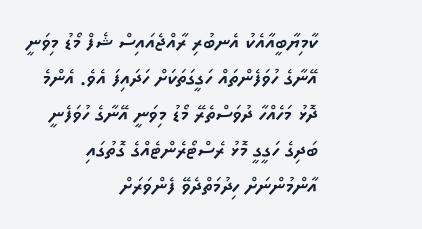ކާމިޔާބީއާއެކު އެނބުރި ރާއްޖެއައިސް ޝެފް މޯޑު މިވަނީ އޭނާގެ ހުވަފެންތައް ހަގީގަތަކަށް ހަދައިފަ އެވެ. އެންމެ ދޮޅު މަހެއްހާ ދުވަސްތެރޭ މޯޑު މިވަނީ އޭނާގެ ހުވަފެނީ ބަދިގެ ހަގީގީ މޮޅު ރެސްޓޯރެންޓެއްގެ ގޮތުގައި އާންމުންނަށް ހިދުމަތްދެވޭ ފެންވަރަށް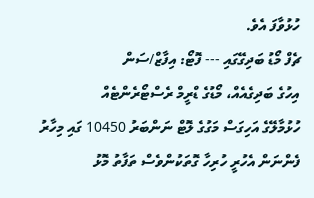ހުޅުވާފަ އެވެ.
ޗެފް މޯޑު ބަދިގޭގައި --- ފޮޓޯ: އިފާޒް/ސަން
އިހުގެ ބަދިގެއެއް، މޯޑުގެ ޑްރީމް ރެސްޓޯރެންޓެއް
ހުޅުމާލޭގެ އަހިގަސް މަގުގެ ލޮޓް ނަންބަރު 10450 ގައި މިހާރު ފެންނަން އެހުރީ ހުރިހާ ގޮތަކުންވެސް ތަފާތު މޮޅު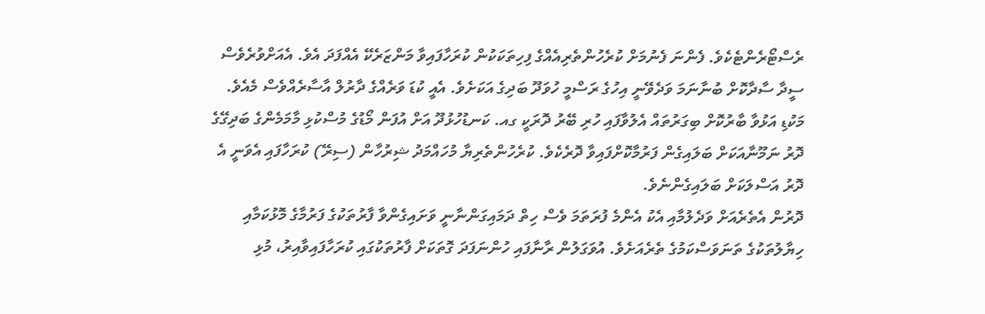ރެސްޓޯރެންޓެކެވެ. ފެންނަ ފެނުމަށް ކުރެހުންތެރިއެއްގެ ފިހިތަކަކުން ކުރަހާފައިވާ މަންޒަރެކޭ އެއްފަދަ އެވެ. އެއަށްވުރެވެސް ސީދާ ސާދާކޮށް ބުނާނަމަ ވަދެވޭނީ އިހުގެ ރަސްމީ ހުވަދޫ ބަދިގެ އަކަށެވެ. އެއީ ކުޑަ ވަރެއްގެ ދާރުލް އާސާރެއްވެސް މެއެވެ.
މަކުޑި އަޅުވާ ބާރުކޮށް ބިގަރުތައް އެލުވާފައި ހުރި ބޭރު ދޮރަކީ ގއ. ކަނޑުހުޅުދޫ އަށް އުފަން މޯޑުގެ މުސްކުޅި މާމަމެންގެ ބަދިގޭގެ ދޮރު ނަމޫނާއަކަށް ބަލައިގެން ފަރުމާކޮށްފައިވާ ދޮރެކެވެ. ކުރެހުންތެރިޔާ މުހައްމަދު ޝިރުހާން (ސިރޭ) ކުރަހާފައި އެވަނީ އެ ދޮރު އަސްލަކަށް ބަލައިގެންނެވެ.
ދޮރުން އެތެރެއަށް ވަދެލުމާއި އެކު އެންމެ ފުރަތަމަ ވެސް ހިތް ދަމައިގަންނާނީ ވަށައިގެންވާ ފާރުތަކުގެ ފަރުމާގެ މޮޅުކަމާއި ހިޔާލުތަކުގެ ތަނަވަސްކަމުގެ ތެރެއަށެވެ. އުވަގަލުން ރާނާފައި ހުންނަފަދަ ގޮތަކަށް ފާރުތަކުގައި ކުރަހާފައިވާއިރު، މުޅި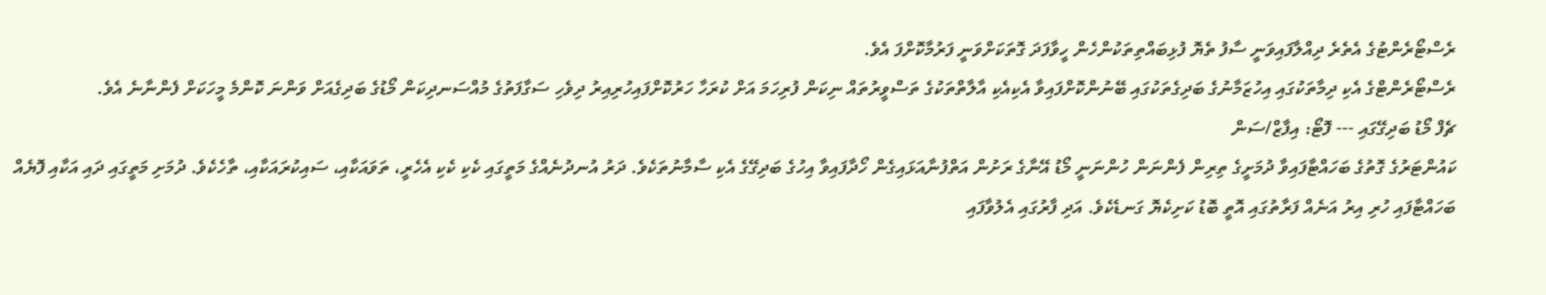ރެސްޓޯރެންޓުގެ އެތެރެ ދިއްލާފައިވަނީ ސާފު ތެޔޮ ފުޅިބައްތިތަކުންހެން ހީވާފަދަ ގޮތަކަށްވަނީ ފަރުމާކޮށްފަ އެވެ.
ރެސްޓޯރެންޓްގެ އެކި ދިމާތަކުގައި އިހުޒަމާނުގެ ބަދިގެތަކުގައި ބޭނުންކޮށްފައިވާ އެކިއެކި އާލާތްތަކުގެ ތަސްވީރުތައް ނިކަން ފުރިހަމަ އަށް ކުރަހާ ހަރުކޮށްފައިހުރިއިރު ދިވެހި ސަގާފަތުގެ މުއްސަނދިކަން މޯޑުގެ ބަދިގެއަށް ވަންނަ ކޮންމެ މީހަކަށް ފެންނާނެ އެވެ.
ޗެފް މޯޑު ބަދިގޭގައި --- ފޮޓޯ: އިފާޒް/ސަން
ކައުންޓަރުގެ ގޮތުގެ ބަހައްޓާފައިވާ ދުމަށީގެ ތިރިން ފެންނަން ހުންނަނީ މޯޑު އޭނާގެ ރަށުން އަތްފުނާއަޅައިގެން ހޯދާފައިވާ އިހުގެ ބަދިގޭގެ އެކި ސާމާނުތަކެވެ. ދަރު އުނދުނެއްގެ މަތީގައި ކެކި ކެކި އެހެރީ، ތަވައަކާއި، ސައިކުރައަކާއި، ތާހެކެވެ. ދުމަށި މަތީގައި ދައި އަކާއި ފޮޔެއް ބަހައްޓާފައި ހުރި އިރު އަނެއް ފަރާތުގައި އޮތީ ބޮޑު ކަށިކެޔޮ ގަނޑެކެވެ. އަދި ފާރުގައި އެލުވާފައި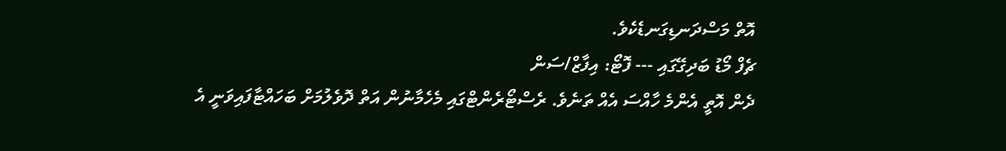އޮތް މަސްދަނޑިގަނޑެކެވެ.
ޗެފް މޯޑު ބަދިގޭގައި --- ފޮޓޯ: އިފާޒް/ސަން
ދެން އޮތީ އެންމެ ހާއްސަ އެއް ތަނެވެ. ރެސްޓޯރެންޓްގައި މެހެމާނުން އަތް ދޮވެލުމަށް ބަހައްޓާފައިވަނީ އެ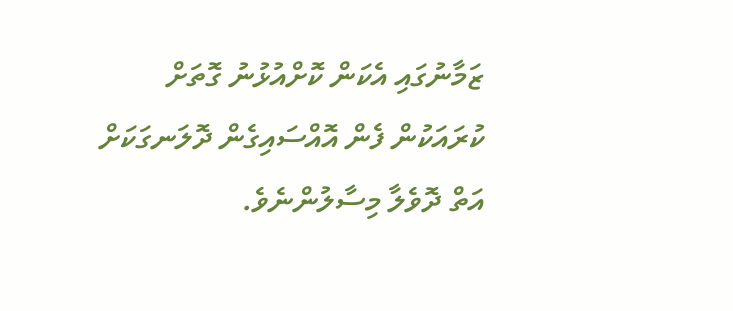ޒަމާނުގައި އެކަން ކޮށްއުޅުނު ގޮތަށް ކުރައަކުން ފެން އޮއްސައިގެން ދޮލަނގަކަށް އަތް ދޮވެލާ މިސާލުންނެވެ.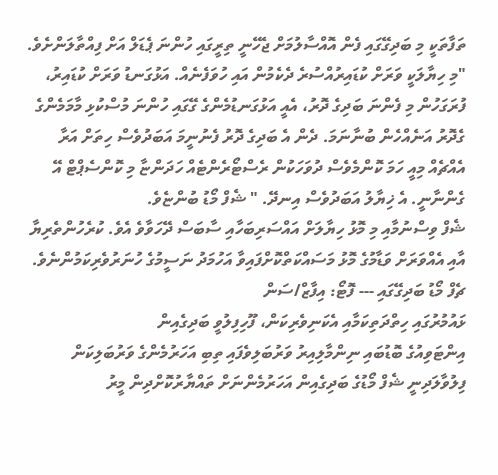ތަފާތަކީ މި ބަދިގޭގައި ފެން އޮއްސާލުމަށް ޖެހޭނީ ތިރީގައި ހުންނަ ޕެޑަލް އަށް ފިއްތާލަންށެވެ.
"މި ހިޔާލަކީ ވަރަށް ކުޑައިރުއްސުރެ ދެކެމުން އައި ހުވަފެނެއް. އަޅުގަނޑު ވަރަށް ކުޑައިރު، ފުރަގަހުން މި ފެންނަ ބަދިގެ ދޮރު، އެއީ އަޅުގަނޑުމެންގެ ގޭގައި ހުންނަ މުސްކުޅި މާމަމެންގެ ގެދޮރު އަނެއްހެން ބުނާނަމަ. ދެން އެ ބަދިގެ ދޮރު ފެނުނީމަ އަބަދުވެސް ހިތަށް އަރާ އެއްޗެއް މިއީ ހަމަ ކޮންމެވެސް ދުވަހަކުން ރެސްޓޯރެންޓެއް ހަދަންޏާ މި ކޮންސެޕްޓް އޭ ގެންނާނީ. އެ ޚިޔާލު އަބަދުވެސް އިނދޭ. " ޝެފް މޯޑު ބުންޏެވެ.
ޝެފް ވިސްނުމާއި މި މޮޅު ހިޔާލަށް އައްސަރިބަހާއި ސާބަސް ދޭހަވާވެ އެވެ. ކުރެހުންތެރިޔާ އާއި އެއްވަރަށް ވަޑާމުގެ މޮޅު މަސައްކަތްކޮށްފައިވާ އަހުމަދު ނަސީމުގެ ހުނަރުވެރިކަމުންނެވެ.
ޗެފް މޯޑު ބަދިގޭގައި --- ފޮޓޯ: އިފާޒް/ސަން
ޅައުމުރުގައި ހިތްދަތިކަމާއި އެކަނިވެރިކަން، ފޫހިފިލުވީ ބަދިގެއިން
އިންޓަވިއުގެ ބޮޑުބައި ނިންމާލިއިރު ވަރުބަލިވެފައި ތިބި އަހަރުމެންގެ ވަރުބަލިކަން ފިލުވާލަދިނީ ޝެފް މޯޑުގެ ބަދިގެއިން އަހަރުމެންނަށް ތައްޔާރުކޮށްދިން މީރު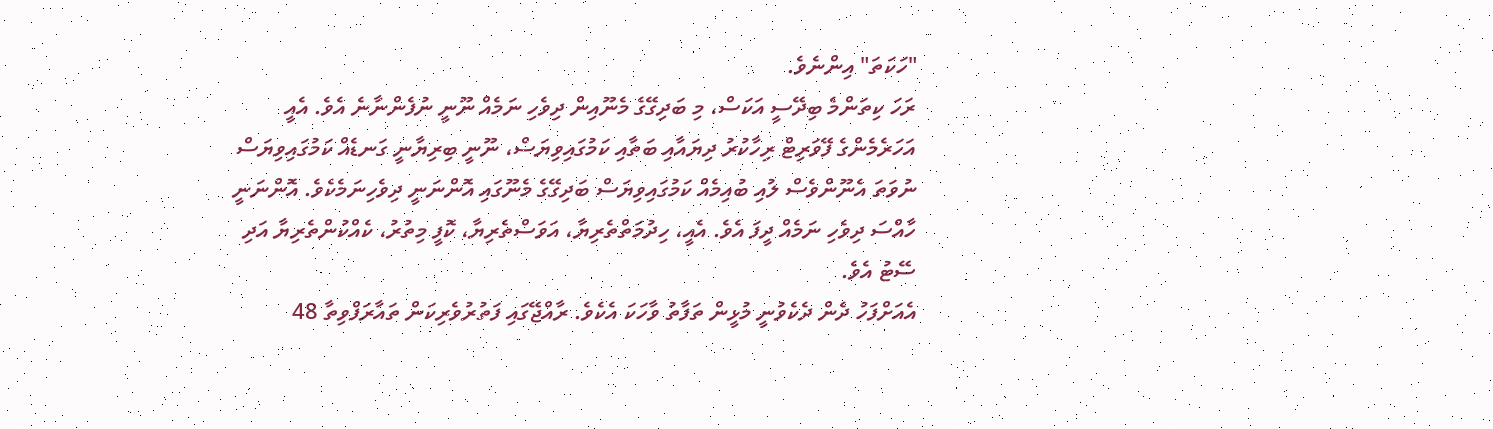"ހަކަތަ" އިންނެވެ.
ރަހަ ކިތަންމެ ބިދޭސީ އަކަސް، މި ބަދިގޭގެ މެނޫއިން ދިވެހި ނަމެއް ނޫނީ ނުފެންނާނެ އެވެ. އެއީ އަހަރެމެންގެ ފޭވަރިޓް ރިހާކުރު ދިޔައާއި ބަތާއި ކަމުގައިވިޔަސް، ނޫނީ ބިރިޔާނީ ގަނޑެއް ކަމުގައިވިޔަސް ނުވަތަ އެނޫންވެސް ލުއި ބުއިމެއް ކަމުގައިވިޔަސް ބަދިގޭގެ މެނޫގައި އޮންނަނީ ދިވެހިނަމެކެވެ. އޮންނަނީ ހާއްސަ ދިވެހި ނަމެއް ދީފަ އެވެ. އެއީ، ހިދުމަތްތެރިޔާ، އަވަސްތެރިޔާ، ކޮފީ މިތުރު، ކެއްކުންތެރިޔާ އަދި ސޭޓު އެވެ.
އެއަށްފަހު ދެން ދެކެވުނީ މުޅީން ތަފާތު ވާހަކަ އެކެވެ. ރާއްޖޭގައި ފަތުރުވެރިކަން ތައާރަފްވިތާ 48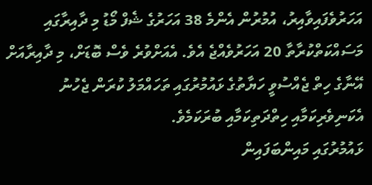އަހަރުވެފައިވާއިރު، އުމުރުން އެންމެ 38 އަހަރުގެ ޝެފް މޯޑު މި ދާއިރާގައި މަސައްކަތްކުރާތާ 20 އަހަރުވެއްޖެ އެވެ. އެއަށްވުރެ ވެސް ބޮޑަށް، މި ދާއިރާއަށް އޭނާގެ ހިތް ޖެއްސުވީ ހަޔާތުގެ ޅައުމުރުގައި ތަހައްމަލު ކުރަން ޖެހުނު އެކަނިވެރިކަމާއި ހިތްދަތިކަމާއި ބުރަކަމެވެ.
ޅައުމުރުގައި މައިންބަފައިން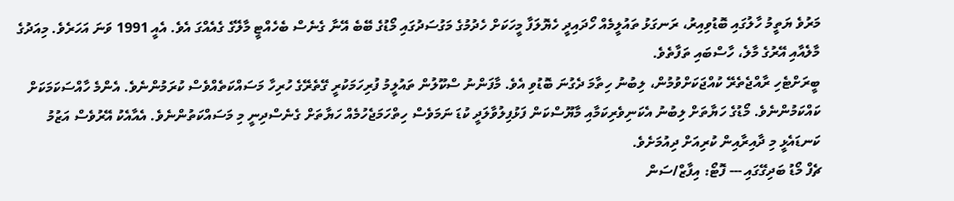މަރުވެ ޔަތީމު ހާލުގައި ބޮޑުވިއިރު، ރަނގަޅު ތައުލީމެއް ހޯދައިދީ ހެޔޮލަފާ މީހަކަށް ހެދުމުގެ މަގުސަދުގައި މޯޑުގެ ބޭބެ އޭނާ ގެނެސް ބެހެއްޓީ މާލޭގެ ގެއެއްގަ އެވެ. އެއީ 1991 ވަނަ އަހަރެވެ. މިއަދުގެ މާލެއާއި އޭރުގެ މާލެ، ހާސްބައި ތަފާތެވެ.
ބީރަށްޓެހި ރާއްޖެތެރޭ ކުއްޖަކަށްވުމުން، ލިބުނު ހިތާމަ ދެގުނަ ބޮޑުވި އެވެ. މާފަންނު ސްކޫލުން ތައުލީމު ފުރިހަމަކުރީ ގޭތެރޭގެ ހުރިހާ މަސައްކަތެއްވެސް ކުރަމުންނެވެ. އެންމެ ހާއްސަކަމަކަށް ކައްކަމުންނެވެ. މޯޑުގެ ހަޔާތަށް ލިބުނު އެކަނިވެރިކަމާއި މާޔޫސްކަން ފަޅުފިލުވާލަދީ ކުޑަ ނަމަވެސް ހިތްހަމަޖެހުމެއް ހަޔާތަށް ގެނެސްދިނީ މި މަސައްކަތުންނެވެ. އެއާއެކު އޭރުވެސް އަޒުމު ކަނޑައެޅީ މި ދާއިރާއިން ކުރިއަށް ދިއުމަށެވެ.
ޗެފް މޯޑު ބަދިގޭގައި --- ފޮޓޯ: އިފާޒް/ސަން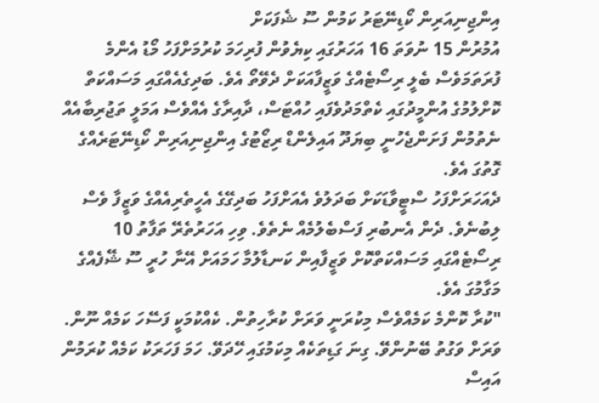އިންޖިނިއަރިން ކޯޑިނޭޓަރު ކަމުން ސޫ ޝެފަކަށް
އުމުރުން 15 ނުވަތަ 16 އަހަރުގައި ކިޔެވުން ފުރިހަމަ ކުރުމަށްފަހު މޯޑު އެންމެ ފުރަތަމަވެސް ބެލީ ރިސޯޓެއްގެ ވަޒީފާއަކަށް ދެވޭތޯ އެވެ. ބަދިގެއެއްގައި މަސައްކަތް ކޮށްލުމުގެ އުންމީދުގައި ކެތްމަދުވެފައި ހުއްޓަސް، ދާއިރާގެ އެއްވެސް އަމަލީ ތަޖުރިބާއެއް ނެތުމުން ފަށަންޖެހުނީ ބިޔަދޫ އައިލެންޑް ރިޒޯޓުގެ އިންޖިނިއަރިން ކޯޑިނޭޓަރެއްގެ ގޮތުގަ އެވެ.
ދެއަހަރަށްފަހު ސްޓީވާޑަކަށް ބަދަލުވެ އެއަށްފަހު ބަދިގޭގެ އެހީތެރިއެއްގެ ވަޒީފާ ވެސް ލިބުނެވެ. ދެން އެނބުރި ފަސްބެލުމެއް ނެތެވެ. ވިހި އަހަރުތެރޭ ތަފާތު 10 ރިސޯޓެއްގައި މަސައްކަތްކޮށް ވަޒީފާއިން ކަނޑާލުމާ ހަމައަށް އޭނާ ހުރީ ސޫ ޝޭފެއްގެ މަގާމުގަ އެވެ.
"ކުރާ ކޮންމެ ކަމެއްވެސް މިކުރަނީ ވަރަށް ކުރާހިތުން. ކެއްކުމަކީ ފަސޭހަ ކަމެއް ނޫން. ވަރަށް ވަގުތު ބޭނުންވޭ. ގިނަ ގަޑިތަކެއް މިކަމުގައި ހޭދަވޭ. ހަމަ ފަހަރަކު ކަމެއް ކުރަމުން އައިސް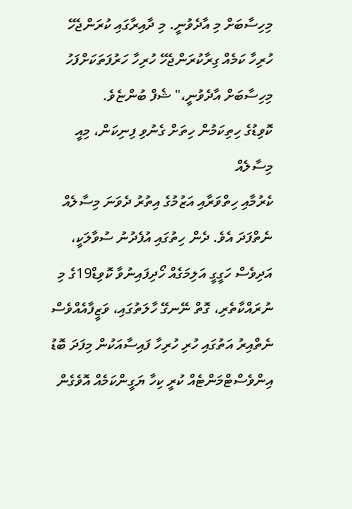މިހިސާބަށް މި އާދެވުނީ. މި ދާއިރާގައި ކުރަންޖެހޭ ހުރިހާ ކަމެއް ގިރާކުރަންޖެހޭ ހުރިހާ ހަރުފަތަކަށްފަހު މިހިސާބަށް އާދެވުނީ،" ޝެފް ބުންޏެވެ.
ކޮވިޑުގެ ހިތިކަމުން ހިތަށް ގެނުވި ފިނިކަން، މިއީ މިސާލެއް
ކެރުމާއި ހިތްވަރާއި އަޒުމުގެ އިތުރު ދެވަނަ މިސާލެއް ނެތްފަދަ އެވެ. ދެން ހިތުގައި އުފެދުނު ސުވާލަކީ، އަދިވެސް ހަގީގީ އަލިމަގެއް ހޯދިފައިނުވާ ކޮވިޑް19ގެ މި ނުރައްކާތެރި، ގޮތް ނޭނގޭ ހާލަތުގައި، ވަޒީފާއެއްވެސް ނެތްއިރު އަތުގައި ހުރި ހުރިހާ ފައިސާއަކުން މިފަދަ ބޮޑު އިންވެސްޓްމަންޓެއް ކުރީ ކިހާ ޔަގީންކަމެއް އޮވެގެން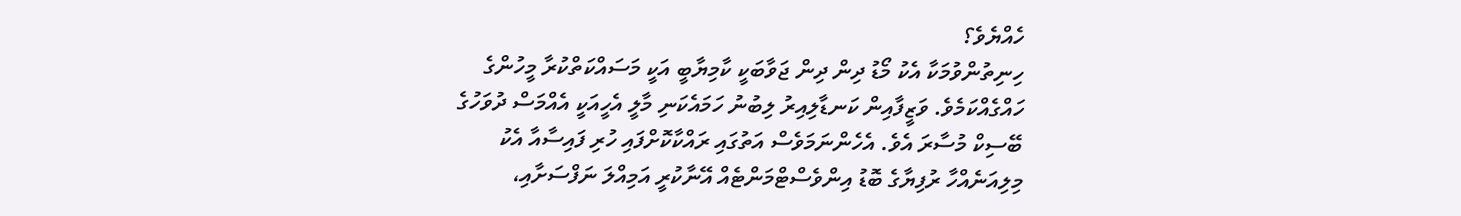ހެއްޔެވެ؟
ހިނިތުންވުމަކާ އެކު މޯޑު ދިން ދިން ޖަވާބަކީ ކާމިޔާބީ އަކީ މަސައްކަތްކުރާ މީހުންގެ ހައްގެއްކަމެވެ. ވަޒީފާއިން ކަނޑާލިއިރު ލިބުނު ހަމައެކަނި މާލީ އެހީއަކީ އެއްމަސް ދުވަހުގެ ބޭސިކް މުސާރަ އެވެ. އެހެންނަމަވެސް އަތުގައި ރައްކާކޮށްފައި ހުރި ފައިސާއާ އެކު މިލިއަނެއްހާ ރުފިޔާގެ ބޮޑު އިންވެސްޓްމަންޓެއް އޭނާކުރީ އަމިއްލަ ނަފްސަށާއި،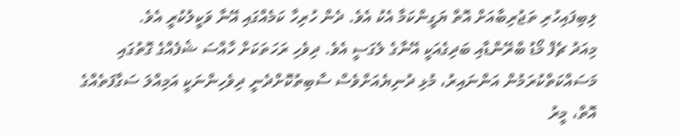ލިބިފައިހުރި ތަޖުރިބާއަށް އޮތް ޔަގީންކަމާ އެކު އެވެ. ދެން ހުރިހާ ކަމެއްގައި އޭނާ ވަކީލުކުރީ އެވެ.
މިއަދު ޗެފް މޯޑު ބްރޭންޑާއި ބަދިގެއަކީ އޭނާގެ ލެގަސީ އެވެ. ދިވެހި ރަހަތަކަށް ހާއްސަ ޝެފެއްގެ ގޮތުގައި މަސައްކަތްކުރަމުން އަންނައިރު، މުޅި ދުނިޔެއަށްވެސް ސާބިތުކޮށްދެނީ ދިވެހިންނަކީ އަމިއްލަ ސަގާފަތެއްގެ އޮތް، މީރު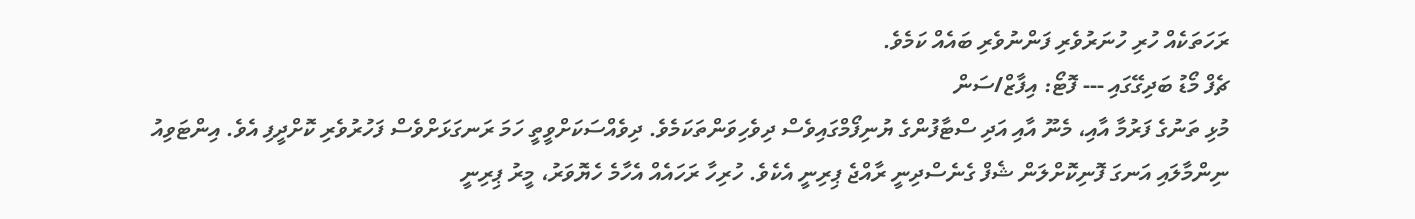ރަހަތަކެއް ހުރި ހުނަރުވެރި ފަންނުވެރި ބައެއް ކަމެވެ.
ޗެފް މޯޑު ބަދިގޭގައި --- ފޮޓޯ: އިފާޒް/ސަން
މުޅި ތަނުގެ ފަރުމާ އާއި، މެނޫ އާއި އަދި ސްޓާފުންގެ ޔުނިފޯމްގައިވެސް ދިވެހިވަންތަކަމެވެ. ދިވެއްސަކަށްވީތީ ހަމަ ރަނގަޅަށްވެސް ފަހުރުވެރި ކޮށްދީފި އެވެ. އިންޓަވިއު ނިންމާލައި އަނގަ ފޮނިކޮށްލަން ޝެފް ގެނެސްދިނީ ރާއްޖެ ޕިރިނީ އެކެވެ. ހުރިހާ ރަހައެއް އެހާމެ ހެޔޮވަރު، މީރު ޕިރިނީ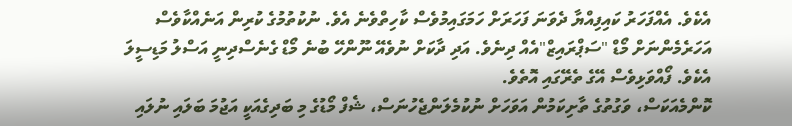އެކެވެ. އެއްފަހަރު ކައިފިއްޔާ ދެވަނަ ފަހަރަށް ހަމަގައިމުވެސް ކާހިތްވެނެ އެވެ. ނުކުތުމުގެ ކުރިން އަނެއްކާވެސް އަހަރެމެންނަށް މޯޑް "ސަޕްރައިޒް"އެއް ދިނެވެ. އަދި ދާކަށް ނުވެއޭ ނޫންހޭ ބުނެ މޯޑް ގެނެސްދިނީ އަސްލު މަޑިސީލަ އެކެވެ. ފޯއްވަޅިވެސް އޭގެ ތެރޭގައި އޮތެވެ.
ކޮންމެއަކަސް، ވަގުތުގެ ތާށިކަމުން އަވަހަށް ނުކުމެލަންޖެހުނަސް، ޝެފް މޯޑުގެ މި ބަދިގެއަކީ އަޖުމަ ބަލައި ނުލައި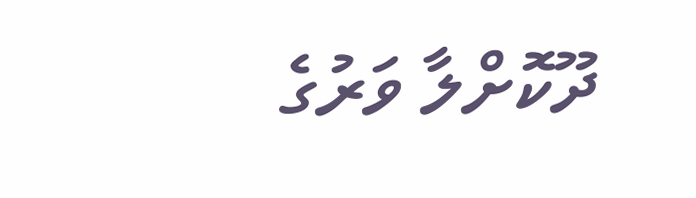ދޫކޮށްލާ ވަރުގެ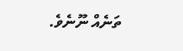ތަނެއް ނޫނެވެ.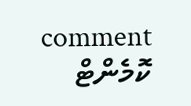comment ކޮމެންޓް